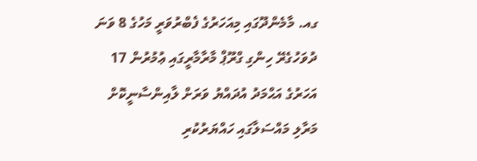ގއ. މާމެންދޫގައި މިއަހަރުގެ ފެބްރުވަރީ މަހުގެ 8 ވަނަ ދުވަހުގެރޭ ހިންގި ގްރޫޕް މާރާމާރީގައި ޢުމުރުން 17 އަހަރުގެ އަޙްމަދު އުދައްޔު ވަރަށް ލާއިންސާނީކޮށް މަރާލި މައްސަލާގައި ހައްޔަރުކުރި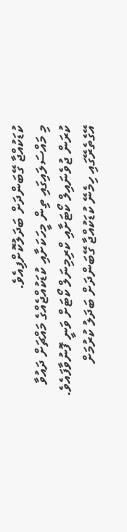ކުޑަކުއްޖާ ގޭބަންދަށް ބަދަލުކޮށްފިއެވެ.
މި މައްސަލައިގައި ތިން މީހަކަށާއި ކުޑަކުއްޖެއްގެ މައްޗަށް ދައުވާ ކުރަން ޖުވެނައިލް ކޯޓަށާއި ކްރިމިނަލް ކޯޓަށް ވަނީ ފޮނުވާފައެވެ.
އޭގެތެރޭގައި ހިމެނޭ ކުޑަކުއްޖާ ގޭބަންދަށް ބަދަލު ކުރުމަށް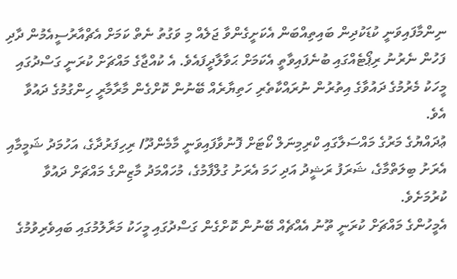ނިންމާފައިވަނީ ކުޑަކުދިން ބައިތިއްބަން އެކަށީގެންވާ ޖަލެއް މި ވަގުތު ނެތް ކަމަށް އެޗްއާރުސީއެމުން ދާދި ފަހުން ނެރުނު ރިޕޯޓެއްގައި ބުނެފައިވާތީ އެކަމަށް ޙަވާލާދީފައެވެ. އެ ކުއްޖާގެ މައްޗަށް ކުރަނީ ގަސްދުގައި މީހަކު މެރުމުގެ ދައުވާގެ އިތުރުން ނުރައްކާތެރި ހަތިޔާރެއް ބޭނުން ކޮށްގެން މާރާމާރީ ހިންގުމުގެ ދައުވާ އެވެ.
ޢުދައްޔުގެ މަރުގެ މައްސަލާގައި ކްރިމިނަލް ކޯޓަށް ފޮނުވާފައިވަނީ މާމެންދޫ/ ރިހިފަރުދާގެ، އަހުމަދު ޝަމީމާއި އެރަށު ބިލަތްމާގެ، ޝަރަފު ރަޝީދު އަދި ހަމަ އެރަށު ގުލްފާމުގެ، މުހައްމަދު މާޒިންގެ މައްޗަށް ދައުވާ ކުރުމަށެވެ.
އެމީހުންގެ މައްޗަށް ކުރަނީ ތޫނު އެއްޗެއް ބޭނުން ކޮށްގެން ގަސްދުގައި މީހަކު މަރާލުމުގައި ބައިވެރިވުމުގެ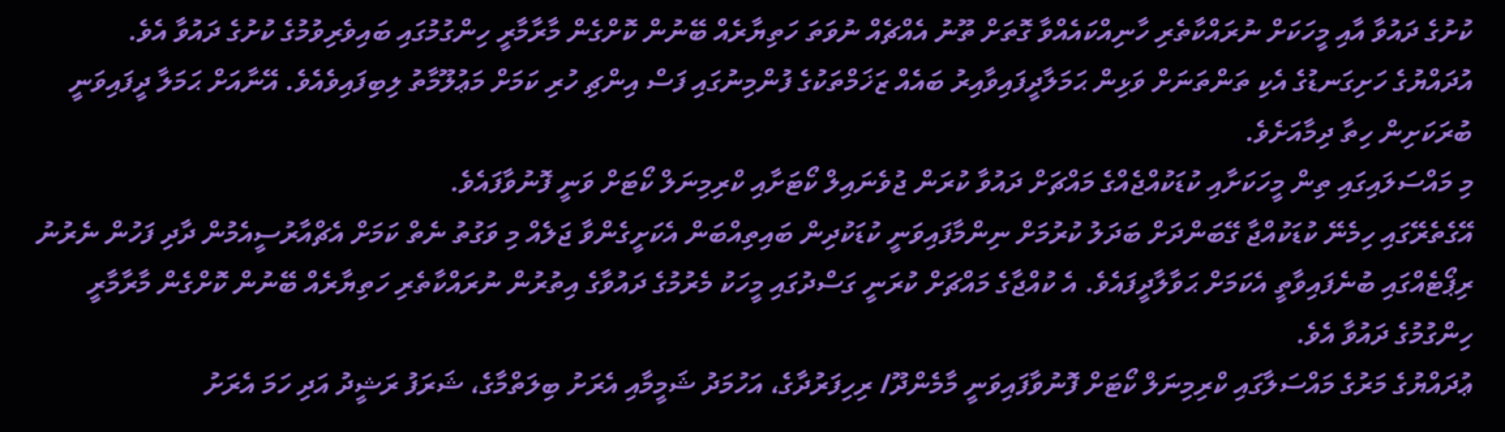ކުށުގެ ދައުވާ އާއި މީހަކަށް ނުރައްކާތެރި ހާނިއްކައެއްވާ ގޮތަށް ތޫނު އެއްޗެއް ނުވަތަ ހަތިޔާރެއް ބޭނުން ކޮށްގެން މާރާމާރީ ހިންގުމުގައި ބައިވެރިވުމުގެ ކުށުގެ ދައުވާ އެވެ.
އުދައްޔުގެ ހަށިގަނޑުގެ އެކި ތަންތަނަށް ވަޅިން ޙަމަލާދީފައިވާއިރު ބައެއް ޒަޚަމްތަކުގެ ފުންމިނުގައި ފަސް އިންޗި ހުރި ކަމަށް މަޢުލޫމާތު ލިބިފައިވެއެވެ. އޭނާއަށް ޙަމަލާ ދީފައިވަނީ ބުރަކަށިން ހިތާ ދިމާއަށެވެ.
މި މައްސަލައިގައި ތިން މީހަކަށާއި ކުޑަކުއްޖެއްގެ މައްޗަށް ދައުވާ ކުރަން ޖުވެނައިލް ކޯޓަށާއި ކްރިމިނަލް ކޯޓަށް ވަނީ ފޮނުވާފައެވެ.
އޭގެތެރޭގައި ހިމެނޭ ކުޑަކުއްޖާ ގޭބަންދަށް ބަދަލު ކުރުމަށް ނިންމާފައިވަނީ ކުޑަކުދިން ބައިތިއްބަން އެކަށީގެންވާ ޖަލެއް މި ވަގުތު ނެތް ކަމަށް އެޗްއާރުސީއެމުން ދާދި ފަހުން ނެރުނު ރިޕޯޓެއްގައި ބުނެފައިވާތީ އެކަމަށް ޙަވާލާދީފައެވެ. އެ ކުއްޖާގެ މައްޗަށް ކުރަނީ ގަސްދުގައި މީހަކު މެރުމުގެ ދައުވާގެ އިތުރުން ނުރައްކާތެރި ހަތިޔާރެއް ބޭނުން ކޮށްގެން މާރާމާރީ ހިންގުމުގެ ދައުވާ އެވެ.
ޢުދައްޔުގެ މަރުގެ މައްސަލާގައި ކްރިމިނަލް ކޯޓަށް ފޮނުވާފައިވަނީ މާމެންދޫ/ ރިހިފަރުދާގެ، އަހުމަދު ޝަމީމާއި އެރަށު ބިލަތްމާގެ، ޝަރަފު ރަޝީދު އަދި ހަމަ އެރަށު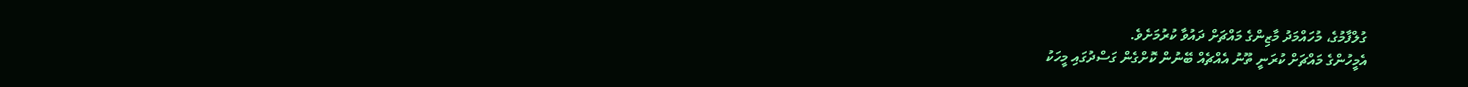ގުލްފާމުގެ، މުހައްމަދު މާޒިންގެ މައްޗަށް ދައުވާ ކުރުމަށެވެ.
އެމީހުންގެ މައްޗަށް ކުރަނީ ތޫނު އެއްޗެއް ބޭނުން ކޮށްގެން ގަސްދުގައި މީހަކު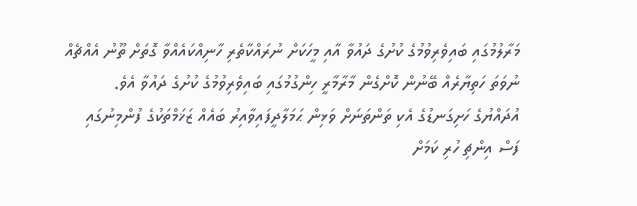މަރާލުމުގައި ބައިވެރިވުމުގެ ކުށުގެ ދައުވާ އާއި މީހަކަށް ނުރައްކާތެރި ހާނިއްކައެއްވާ ގޮތަށް ތޫނު އެއްޗެއް ނުވަތަ ހަތިޔާރެއް ބޭނުން ކޮށްގެން މާރާމާރީ ހިންގުމުގައި ބައިވެރިވުމުގެ ކުށުގެ ދައުވާ އެވެ.
އުދައްޔުގެ ހަށިގަނޑުގެ އެކި ތަންތަނަށް ވަޅިން ޙަމަލާދީފައިވާއިރު ބައެއް ޒަޚަމްތަކުގެ ފުންމިނުގައި ފަސް އިންޗި ހުރި ކަމަށް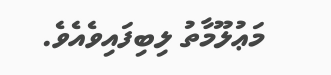މަޢުލޫމާތު ލިބިފައިވެއެވެ.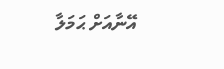އޭނާއަށް ޙަމަލާ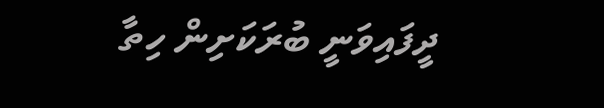ދީފައިވަނީ ބުރަކަށިން ހިތާ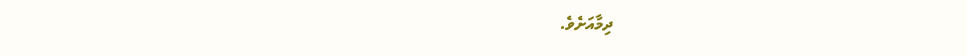ދިމާއަށެވެ.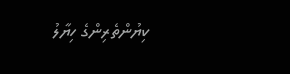ކިޔުންތެރިންގެ ހިޔާލު